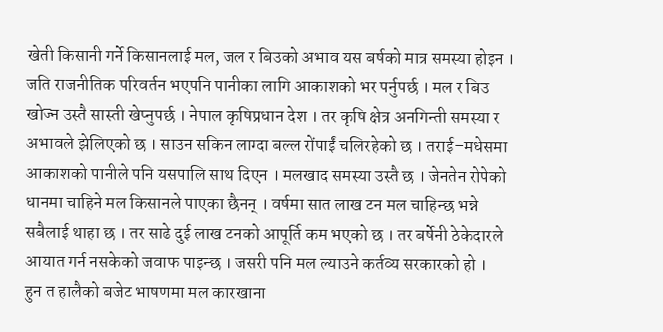खेती किसानी गर्ने किसानलाई मल, जल र बिउको अभाव यस बर्षको मात्र समस्या होइन । जति राजनीतिक परिवर्तन भएपनि पानीका लागि आकाशको भर पर्नुपर्छ । मल र बिउ खोज्न उस्तै सास्ती खेप्नुपर्छ । नेपाल कृषिप्रधान देश । तर कृषि क्षेत्र अनगिन्ती समस्या र अभावले झेलिएको छ । साउन सकिन लाग्दा बल्ल रोंपाईं चलिरहेको छ । तराई–मधेसमा आकाशको पानीले पनि यसपालि साथ दिएन । मलखाद समस्या उस्तै छ । जेनतेन रोपेको धानमा चाहिने मल किसानले पाएका छैनन् । वर्षमा सात लाख टन मल चाहिन्छ भन्ने सबैलाई थाहा छ । तर साढे दुई लाख टनको आपूर्ति कम भएको छ । तर बर्षेनी ठेकेदारले आयात गर्न नसकेको जवाफ पाइन्छ । जसरी पनि मल ल्याउने कर्तव्य सरकारको हो ।
हुन त हालैको बजेट भाषणमा मल कारखाना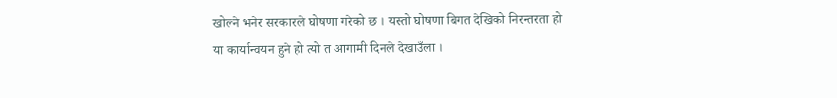खोल्ने भनेर सरकारले घोषणा गरेको छ । यस्तो घोषणा बिगत देखिको निरन्तरता हो या कार्यान्वयन हुने हो त्यो त आगामी दिनले देखाउँला ।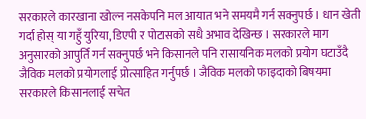सरकारले कारखाना खोल्न नसकेपनि मल आयात भने समयमै गर्न सक्नुपर्छ । धान खेती गर्दा होस् या गहुँ युरिया, डिएपी र पोटासको सधै अभाव देखिन्छ । सरकारले माग अनुसारको आपुर्ति गर्न सक्नुपर्छ भने किसानले पनि रासायनिक मलको प्रयोग घटाउँदै जैविक मलको प्रयोगलाई प्रोत्साहित गर्नुपर्छ । जैविक मलको फाइदाको बिषयमा सरकारले किसानलाई सचेत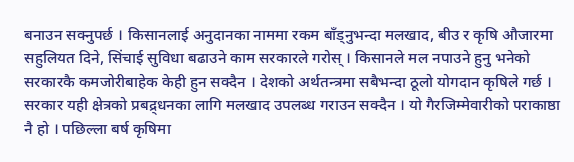बनाउन सक्नुपर्छ । किसानलाई अनुदानका नाममा रकम बाँड्नुभन्दा मलखाद, बीउ र कृषि औजारमा सहुलियत दिने, सिंचाई सुविधा बढाउने काम सरकारले गरोस् । किसानले मल नपाउने हुनु भनेको सरकारकै कमजोरीबाहेक केही हुन सक्दैन । देशको अर्थतन्त्रमा सबैभन्दा ठूलो योगदान कृषिले गर्छ । सरकार यही क्षेत्रको प्रबद्र्धनका लागि मलखाद उपलब्ध गराउन सक्दैन । यो गैरजिम्मेवारीको पराकाष्ठा नै हो । पछिल्ला बर्ष कृषिमा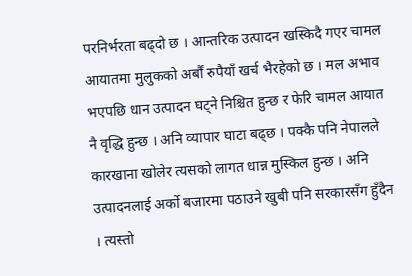परनिर्भरता बढ्दो छ । आन्तरिक उत्पादन खस्किदै गएर चामल आयातमा मुलुकको अर्बौं रुपैयाँ खर्च भैरहेको छ । मल अभाव भएपछि धान उत्पादन घट्ने निश्चित हुन्छ र फेरि चामल आयात नै वृद्धि हुन्छ । अनि व्यापार घाटा बढ्छ । पक्कै पनि नेपालले कारखाना खोलेर त्यसको लागत धान्न मुस्किल हुन्छ । अनि उत्पादनलाई अर्को बजारमा पठाउने खुबी पनि सरकारसँग हुँदैन । त्यस्तो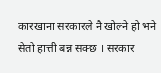कारखाना सरकारले नै खोल्ने हो भने सेतो हात्ती बन्न सक्छ । सरकार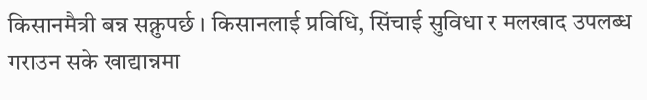किसानमैत्री बन्न सक्नुपर्छ । किसानलाई प्रविधि, सिंचाई सुविधा र मलखाद उपलब्ध गराउन सके खाद्यान्नमा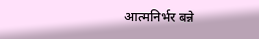आत्मनिर्भर बन्ने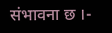संभावना छ ।-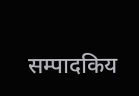सम्पादकिय